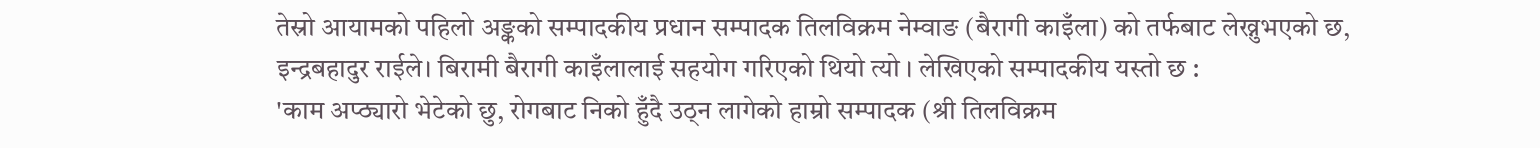तेस्रो आयामको पहिलो अङ्कको सम्पादकीय प्रधान सम्पादक तिलविक्रम नेम्वाङ (बैरागी काइँला) को तर्फबाट लेख्नुभएको छ, इन्द्रबहादुर राईले। बिरामी बैरागी काइँलालाई सहयोग गरिएको थियो त्यो । लेखिएको सम्पादकीय यस्तो छ :
'काम अप्ठ्यारो भेटेको छु, रोगबाट निको हुँदै उठ्न लागेको हाम्रो सम्पादक (श्री तिलविक्रम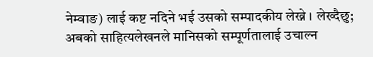नेम्वाङ) लाई कष्ट नदिने भई उसको सम्पादकीय लेख्ने । लेख्दैछु;
अबको साहित्यलेखनले मानिसको सम्पूर्णतालाई उचाल्न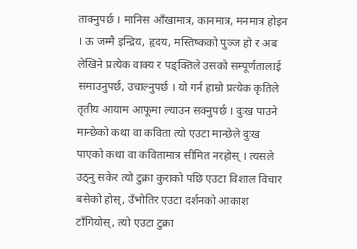ताक्नुपर्छ । मानिस आँखामात्र, कानमात्र, मनमात्र होइन । ऊ जम्मै इन्द्रिय, हृदय, मस्तिष्कको पुञ्ज हो र अब लेखिने प्रत्येक वाक्य र पङ्क्तिले उसको सम्पूर्णतालाई समाउनुपर्छ, उचाल्नुपर्छ । यो गर्न हाम्रो प्रत्येक कृतिले तृतीय आयाम आफूमा ल्याउन सक्नुपर्छ । दुःख पाउने मान्छेको कथा वा कविता त्यो एउटा मान्छेले दुःख पाएको कथा वा कवितामात्र सीमित नरहोस् । त्यसले उठ्नु सकेर त्यो टुक्रा कुराको पछि एउटा विशाल विचार बसेको होस्, उँभोतिर एउटा दर्शनको आकाश टाँगियोस्, त्यो एउटा टुक्रा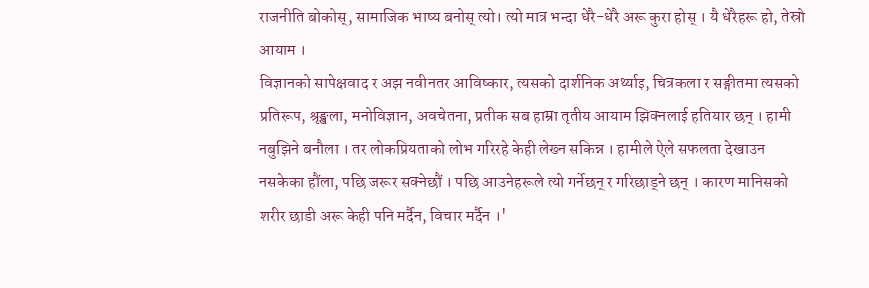राजनीति बोकोस्, सामाजिक भाष्य बनोस् त्यो। त्यो मात्र भन्दा धेरै-धेरै अरू कुरा होस् । यै धेरैहरू हो, तेस्रो आयाम ।
विज्ञानको सापेक्षवाद र अझ नवीनतर आविष्कार, त्यसको दार्शनिक अर्थ्याइ, चित्रकला र सङ्गीतमा त्यसको प्रतिरूप, श्रृङ्खला, मनोविज्ञान, अवचेतना, प्रतीक सब हाम्रा तृतीय आयाम झिक्नलाई हतियार छन् । हामी नबुझिने बनौला । तर लोकप्रियताको लोभ गरिरहे केही लेख्न सकिन्न । हामीले ऐले सफलता देखाउन नसकेका हौंला, पछि जरूर सक्नेछौं । पछि आउनेहरूले त्यो गर्नेछन् र गरिछाड्ने छन् । कारण मानिसको शरीर छाडी अरू केही पनि मर्दैन, विचार मर्दैन ।'